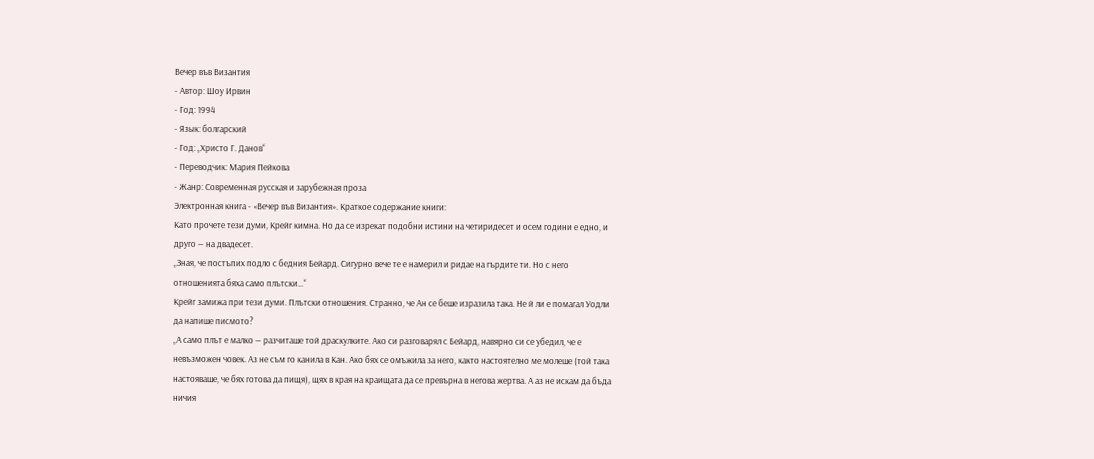Вечер във Византия
- Автор: Шоу Ирвин
- Год: 1994
- Язык: болгарский
- Год: „Христо Г. Данов“
- Переводчик: Мария Пейкова
- Жанр: Современная русская и зарубежная проза
Электронная книга - «Вечер във Византия». Краткое содержание книги:
Като прочете тези думи, Крейг кимна. Но да се изрекат подобни истини на четиридесет и осем години е едно, и друго — на двадесет.
„Зная, че постъпих подло с бедния Бейард. Сигурно вече те е намерил и ридае на гърдите ти. Но с него отношенията бяха само плътски…“
Крейг замижа при тези думи. Плътски отношения. Странно, че Ан се беше изразила така. Не й ли е помагал Уодли да напише писмото?
„А само плът е малко — разчиташе той драскулките. Ако си разговарял с Бейард, навярно си се убедил, че е невъзможен човек. Аз не съм го канила в Кан. Ако бях се омъжила за него, както настоятелно ме молеше (той така настояваше, че бях готова да пищя), щях в края на краищата да се превърна в негова жертва. А аз не искам да бъда ничия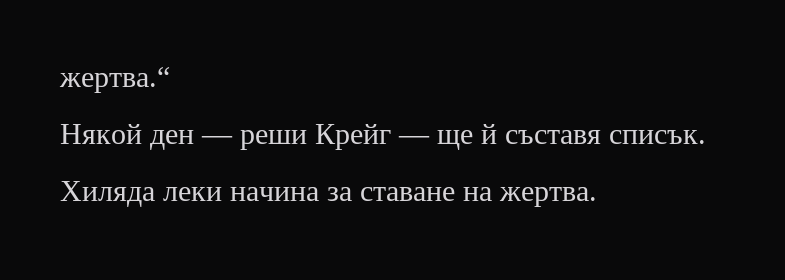жертва.“
Някой ден — реши Крейг — ще й съставя списък. Хиляда леки начина за ставане на жертва.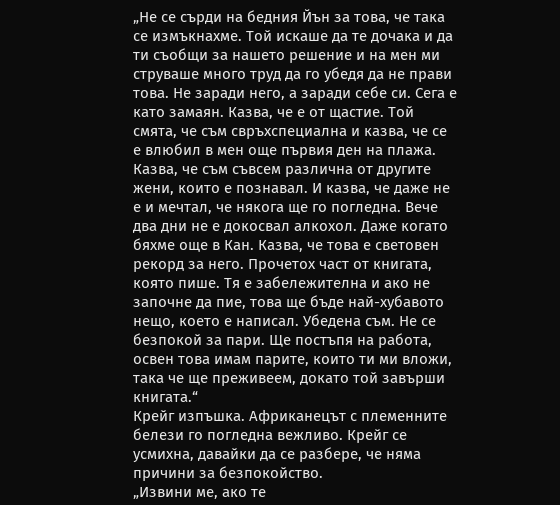„Не се сърди на бедния Йън за това, че така се измъкнахме. Той искаше да те дочака и да ти съобщи за нашето решение и на мен ми струваше много труд да го убедя да не прави това. Не заради него, а заради себе си. Сега е като замаян. Казва, че е от щастие. Той смята, че съм свръхспециална и казва, че се е влюбил в мен още първия ден на плажа. Казва, че съм съвсем различна от другите жени, които е познавал. И казва, че даже не е и мечтал, че някога ще го погледна. Вече два дни не е докосвал алкохол. Даже когато бяхме още в Кан. Казва, че това е световен рекорд за него. Прочетох част от книгата, която пише. Тя е забележителна и ако не започне да пие, това ще бъде най-хубавото нещо, което е написал. Убедена съм. Не се безпокой за пари. Ще постъпя на работа, освен това имам парите, които ти ми вложи, така че ще преживеем, докато той завърши книгата.“
Крейг изпъшка. Африканецът с племенните белези го погледна вежливо. Крейг се усмихна, давайки да се разбере, че няма причини за безпокойство.
„Извини ме, ако те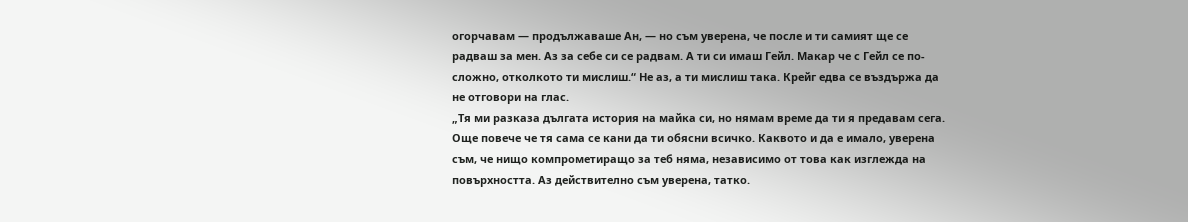огорчавам — продължаваше Ан, — но съм уверена, че после и ти самият ще се радваш за мен. Аз за себе си се радвам. А ти си имаш Гейл. Макар че с Гейл се по-сложно, отколкото ти мислиш.“ Не аз, а ти мислиш така. Крейг едва се въздържа да не отговори на глас.
„Тя ми разказа дългата история на майка си, но нямам време да ти я предавам сега. Още повече че тя сама се кани да ти обясни всичко. Каквото и да е имало, уверена съм, че нищо компрометиращо за теб няма, независимо от това как изглежда на повърхността. Аз действително съм уверена, татко.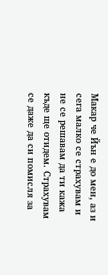Макар че Йън е до мен, аз и сега малко се страхувам и не се решавам да ти кажа къде ще отидем. Страхувам се даже да си помисля за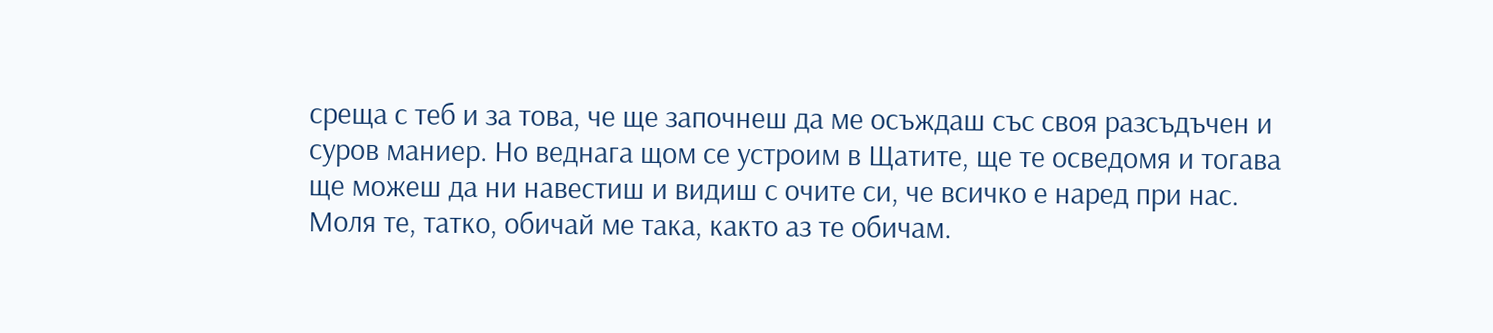среща с теб и за това, че ще започнеш да ме осъждаш със своя разсъдъчен и суров маниер. Но веднага щом се устроим в Щатите, ще те осведомя и тогава ще можеш да ни навестиш и видиш с очите си, че всичко е наред при нас.
Моля те, татко, обичай ме така, както аз те обичам.